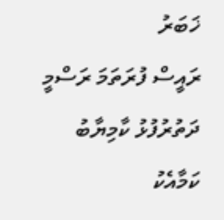ޚަބަރު
ރައީސް ފުރަތަމަ ރަސްމީ ދަތުރުފުޅު ކާމިޔާބު ކަމާއެކު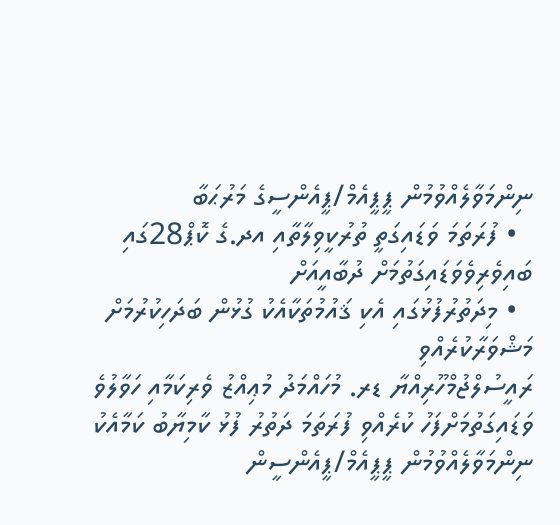ނިންމަވާލެއްވުމުން ޕީޕީއެމް/ޕީއެންސީގެ މަރުޙަބާ
  • ފުރަތަމަ ވަޑައިގަތީ ތުރުކީވިލާތާއި އދ.ގެ ކޮޕް28ގައި ބައިވެރިވެވަޑައިގަތުމަށް ދުބާއީއަށް
  • މިދަތުރުފުޅުގައި އެކި ޤައުމުތަކާއެކު ގުޅުން ބަދަހިކުރުމަށް މަޝްވަރާކުރެއްވި
ރައީސުލްޖުމްހޫރިއްޔާ ޑރ. މުހައްމަދު މުޢިއްޒު ވެރިކަމާއި ހަވާލުވެ ވަޑައިގަތުމަށްފަހު ކުރެއްވި ފުރަތަމަ ދަތުރު ފުޅު ކާމިޔާބު ކަމާއެކު ނިންމަވާލެއްވުމުން ޕީޕީއެމް/ޕީއެންސީން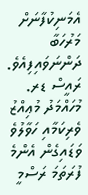އެމަނިކުފާނަށް މަރުހަބާ ދަންނަވައިފިއެވެ.
ރައީސް ޑރ. މުހައްމަދު މުޢިއްޒު ވެރިކަމާއި ހަވާލުވެ ވަޑައިގެން އެންމެ ފުރަތަމަ ރަސްމީ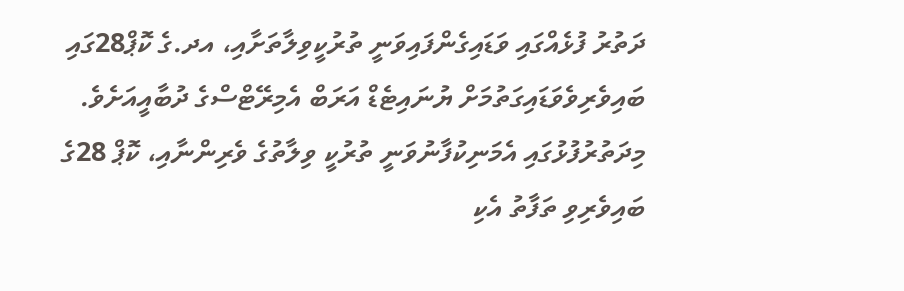ދަތުރު ފުޅެއްގައި ވަޑައިގެންފައިވަނީ ތުރުކީވިލާތަށާއި، އދ.ގެ ކޮޕް28ގައި ބައިވެރިވެވަޑައިގަތުމަށް ޔުނައިޓެޑް އަރަބް އެމިރޭޓްސްގެ ދުބާއީއަށެވެ. މިދަތުރުފުޅުގައި އެމަނިކުފާނުވަނީ ތުރުކީ ވިލާތުގެ ވެރިންނާއި، ކޮޕް 28ގެ ބައިވެރިވި ތަފާތު އެކި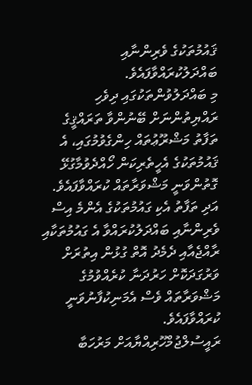ޤައުމުތަކުގެ ވެރިންނާއި ބައްދަލުކުރައްވާފައެވެ.
މި ބައްދަލުވުންތަކުގައި ދިވެހި ރައްޔިތުންނަށް ބޭނުންވާ ތަރައްޤީގެ ތަފާތު މަޝްރޫޢުތައް ހިންގެވުމުގައި، އެ ޤައުމުތަކުގެ އެހީތެރިކަން ހޯއްދެވުމާގުޅޭ ގޮތުންވަނީ މަޝްވަރާތައް ކުރައްވާފައެވެ. އަދި ތަފާތު އެކި ގައުމުތަކުގެ އެންމެ އިސް ވެރިންނާއި ބައްދަލުކުރައްވާ އެ ގައުމުތަކާއި ރާއްޖެއާއި ދެމެދު އޮތް ގުޅުން އިތުރަށް ވަރުގަދަކޮށް ހަރުދަނާ ކުރެއްވުމުގެ މަޝްވަރާތައް ވެސް އެމަނިކުފާނުވަނީ ކުރައްވާފައެވެ.
ރައީސުލްޖުމްހޫރިއްޔާއަށް މަރުހަބާ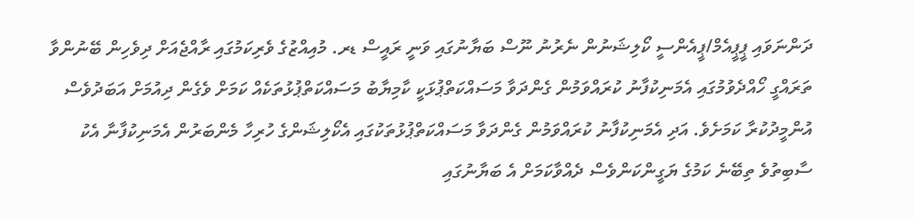ދަންނަވައި ޕީޕީއެމް/ޕީއެންސީ ކޯލިޝަނުން ނެރުނު ނޫސް ބަޔާނުގައި ވަނީ ރައީސް ޑރ. މުއިއްޒުގެ ވެރިކަމުގައި ރާއްޖެއަށް ދިވެހިން ބޭނުންވާ ތަރައްގީ ހޯއްދެވުމުގައި އެމަނިކުފާނު ކުރައްވަމުން ގެންދަވާ މަސައްކަތްޕުޅަކީ ކާމިޔާބު މަސައްކަތްޕުޅުތަކެއް ކަމަށް ވެގެން ދިއުމަށް އަބަދުވެސް އުންމީދުކުރާ ކަމަށެވެ. އަދި އެމަނިކުފާނު ކުރައްވަމުން ގެންދަވާ މަސައްކަތްޕުޅުތަކުގައި އެކޯލިޝަންގެ ހުރިހާ މެންބަރުން އެމަނިކުފާނާ އެކު ސާބިތުވެ ތިބޭނެ ކަމުގެ ޔަގީންކަންވެސް ދެއްވާކަމަށް އެ ބަޔާނުގައި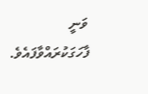ވަނީ ފާހަގަކުރައްވާފައެވެ.